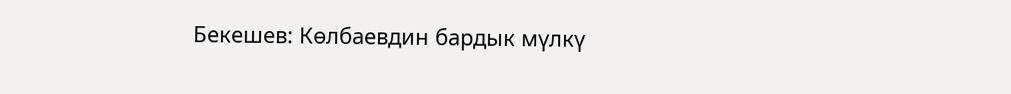Бекешев: Көлбаевдин бардык мүлкү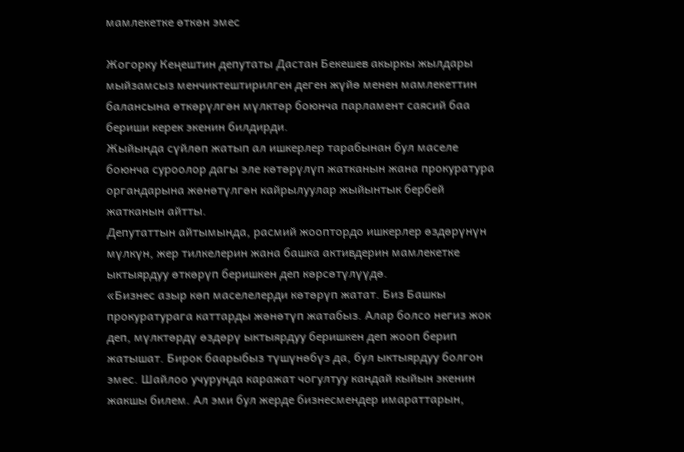мамлекетке өткөн эмес

Жогорку Кеңештин депутаты Дастан Бекешев акыркы жылдары мыйзамсыз менчиктештирилген деген жүйө менен мамлекеттин балансына өткөрүлгөн мүлктөр боюнча парламент саясий баа бериши керек экенин билдирди.
Жыйында сүйлөп жатып ал ишкерлер тарабынан бул маселе боюнча суроолор дагы эле көтөрүлүп жатканын жана прокуратура органдарына жөнөтүлгөн кайрылуулар жыйынтык бербей жатканын айтты.
Депутаттын айтымында, расмий жооптордо ишкерлер өздөрүнүн мүлкүн, жер тилкелерин жана башка активдерин мамлекетке ыктыярдуу өткөрүп беришкен деп көрсөтүлүүдө.
«Бизнес азыр көп маселелерди көтөрүп жатат. Биз Башкы прокуратурага каттарды жөнөтүп жатабыз. Алар болсо негиз жок деп, мүлктөрдү өздөрү ыктыярдуу беришкен деп жооп берип жатышат. Бирок баарыбыз түшүнөбүз да, бул ыктыярдуу болгон эмес. Шайлоо учурунда каражат чогултуу кандай кыйын экенин жакшы билем. Ал эми бул жерде бизнесмендер имараттарын,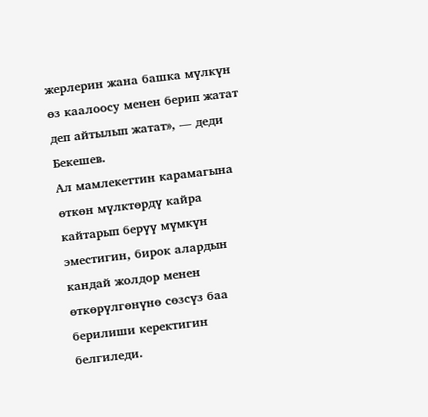жерлерин жана башка мүлкүн өз каалоосу менен берип жатат деп айтылып жатат», — деди Бекешев.
Ал мамлекеттин карамагына өткөн мүлктөрдү кайра кайтарып берүү мүмкүн эместигин, бирок алардын кандай жолдор менен өткөрүлгөнүнө сөзсүз баа берилиши керектигин белгиледи.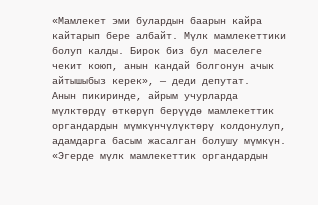«Мамлекет эми булардын баарын кайра кайтарып бере албайт. Мүлк мамлекеттики болуп калды. Бирок биз бул маселеге чекит коюп, анын кандай болгонун ачык айтышыбыз керек», — деди депутат.
Анын пикиринде, айрым учурларда мүлктөрдү өткөрүп берүүдө мамлекеттик органдардын мүмкүнчүлүктөрү колдонулуп, адамдарга басым жасалган болушу мүмкүн.
«Эгерде мүлк мамлекеттик органдардын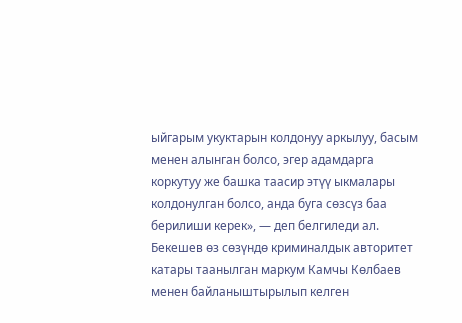ыйгарым укуктарын колдонуу аркылуу, басым менен алынган болсо, эгер адамдарга коркутуу же башка таасир этүү ыкмалары колдонулган болсо, анда буга сөзсүз баа берилиши керек», — деп белгиледи ал.
Бекешев өз сөзүндө криминалдык авторитет катары таанылган маркум Камчы Көлбаев менен байланыштырылып келген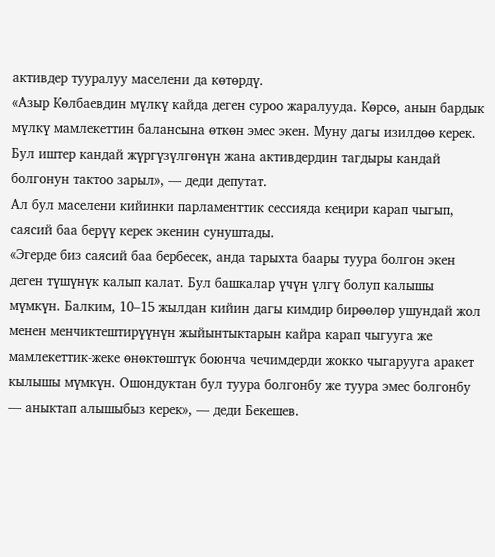активдер тууралуу маселени да көтөрдү.
«Азыр Көлбаевдин мүлкү кайда деген суроо жаралууда. Көрсө, анын бардык мүлкү мамлекеттин балансына өткөн эмес экен. Муну дагы изилдөө керек. Бул иштер кандай жүргүзүлгөнүн жана активдердин тагдыры кандай болгонун тактоо зарыл», — деди депутат.
Ал бул маселени кийинки парламенттик сессияда кеңири карап чыгып, саясий баа берүү керек экенин сунуштады.
«Эгерде биз саясий баа бербесек, анда тарыхта баары туура болгон экен деген түшүнүк калып калат. Бул башкалар үчүн үлгү болуп калышы мүмкүн. Балким, 10–15 жылдан кийин дагы кимдир бирөөлөр ушундай жол менен менчиктештирүүнүн жыйынтыктарын кайра карап чыгууга же мамлекеттик-жеке өнөктөштүк боюнча чечимдерди жокко чыгарууга аракет кылышы мүмкүн. Ошондуктан бул туура болгонбу же туура эмес болгонбу — аныктап алышыбыз керек», — деди Бекешев.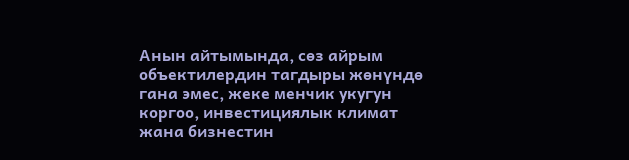Анын айтымында, сөз айрым объектилердин тагдыры жөнүндө гана эмес, жеке менчик укугун коргоо, инвестициялык климат жана бизнестин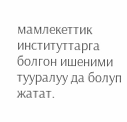мамлекеттик институттарга болгон ишеними тууралуу да болуп жатат.